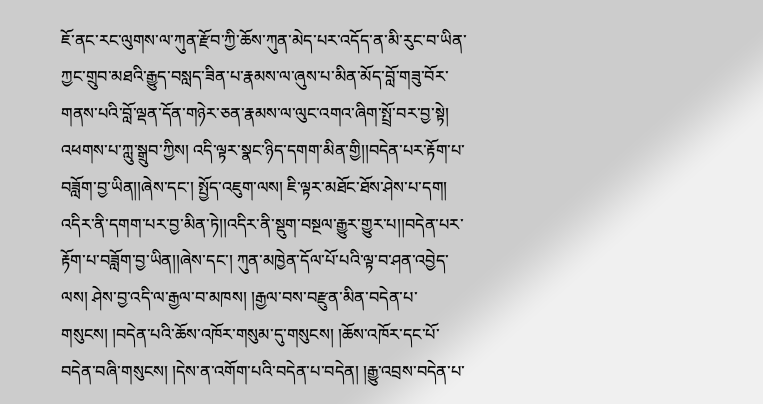ཇོ་ནང་རང་ལུགས་ལ་ཀུན་རྫོབ་ཀྱི་ཆོས་ཀུན་མེད་པར་འདོད་ན་མི་རུང་བ་ཡིན་ཀྱང་གྲུབ་མཐའི་རྒྱུད་བསླད་ཟིན་པ་རྣམས་ལ་ཞུས་པ་མིན་མོད་བློ་གཟུ་བོར་གནས་པའི་བློ་ལྡན་དོན་གཉེར་ཅན་རྣམས་ལ་ལུང་འགའ་ཞིག་སྤྲོ་བར་བྱ་སྟེ།
འཕགས་པ་ཀླུ་སྒྲུབ་ཀྱིས། འདི་ལྟར་སྣང་ཉིད་དགག་མིན་གྱི།།བདེན་པར་རྟོག་པ་བཟློག་བྱ་ཡིན།།ཞེས་དང་། སྤྱོད་འཇུག་ལས། ཇི་ལྟར་མཐོང་ཐོས་ཤེས་པ་དག། འདིར་ནི་དགག་པར་བྱ་མིན་ཏེ།།འདིར་ནི་སྡུག་བསྔལ་རྒྱུར་གྱུར་པ།།བདེན་པར་རྟོག་པ་བཟློག་བྱ་ཡིན།།ཞེས་དང་། ཀུན་མཁྱེན་དོལ་པོ་པའི་ལྟ་བ་ཤན་འབྱེད་ལས། ཤེས་བྱ་འདི་ལ་རྒྱལ་བ་མཁས། །རྒྱལ་བས་བརྫུན་མིན་བདེན་པ་གསུངས། །བདེན་པའི་ཆོས་འཁོར་གསུམ་དུ་གསུངས། །ཆོས་འཁོར་དང་པོ་བདེན་བཞི་གསུངས། །དེས་ན་འགོག་པའི་བདེན་པ་བདེན། །རྒྱུ་འབྲས་བདེན་པ་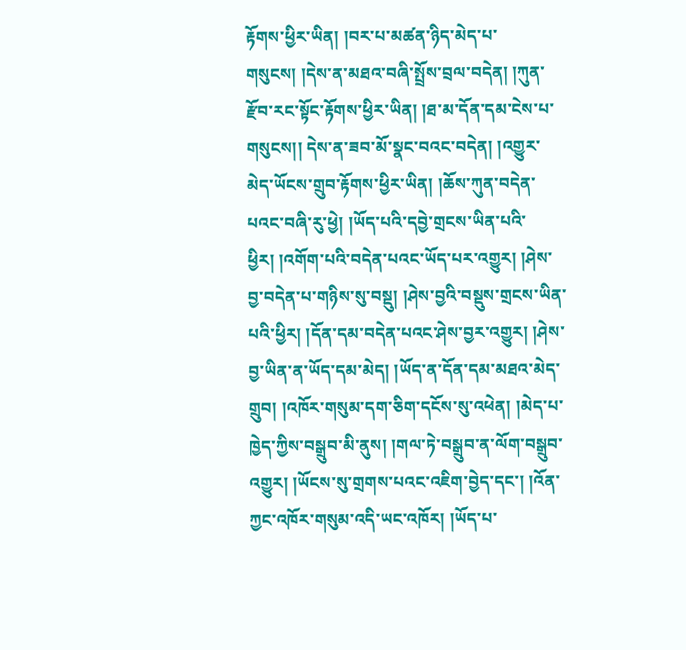རྟོགས་ཕྱིར་ཡིན། །བར་པ་མཚན་ཉིད་མེད་པ་གསུངས། །དེས་ན་མཐའ་བཞི་སྤྲོས་བྲལ་བདེན། །ཀུན་རྫོབ་རང་སྟོང་རྟོགས་ཕྱིར་ཡིན། །ཐ་མ་དོན་དམ་ངེས་པ་གསུངས།། དེས་ན་ཟབ་མོ་སྣང་བའང་བདེན། །འགྱུར་མེད་ཡོངས་གྲུབ་རྟོགས་ཕྱིར་ཡིན། །ཆོས་ཀུན་བདེན་པའང་བཞི་རུ་ཕྱེ། །ཡོད་པའི་དབྱེ་གྲངས་ཡིན་པའི་ཕྱིར། །འགོག་པའི་བདེན་པའང་ཡོད་པར་འགྱུར། །ཤེས་བྱ་བདེན་པ་གཉིས་སུ་བསྡུ། །ཤེས་བྱའི་བསྡུས་གྲངས་ཡིན་པའི་ཕྱིར། །དོན་དམ་བདེན་པའང་ཤེས་བྱར་འགྱུར། །ཤེས་བྱ་ཡིན་ན་ཡོད་དམ་མེད། །ཡོད་ན་དོན་དམ་མཐའ་མེད་གྲུབ། །འཁོར་གསུམ་དག་ཅིག་དངོས་སུ་འཕེན། །མེད་པ་ཁྱེད་ཀྱིས་བསྒྲུབ་མི་ནུས། །གལ་ཏེ་བསྒྲུབ་ན་ལོག་བསྒྲུབ་འགྱུར། །ཡོངས་སུ་གྲགས་པའང་འཇིག་བྱེད་དང་། །འོན་ཀྱང་འཁོར་གསུམ་འདི་ཡང་འཁོར། །ཡོད་པ་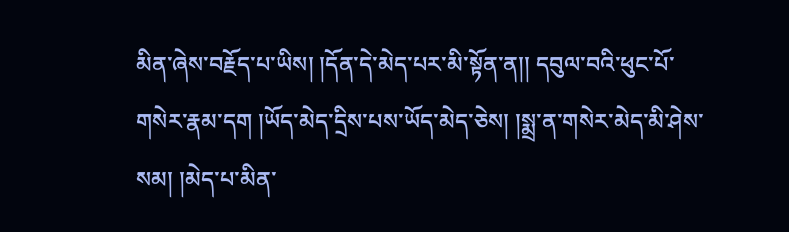མིན་ཞེས་བརྗོད་པ་ཡིས། །དོན་དེ་མེད་པར་མི་སྟོན་ན།། དབུལ་བའི་ཕུང་པོ་གསེར་རྣམ་དག །ཡོད་མེད་དྲིས་པས་ཡོད་མེད་ཅེས། །སྨྲ་ན་གསེར་མེད་མི་ཤེས་སམ། །མེད་པ་མིན་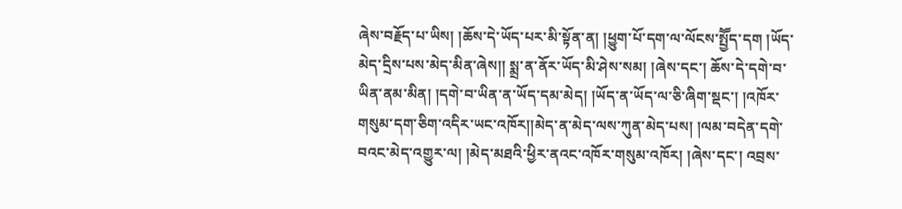ཞེས་བརྗོད་པ་ཡིས། །ཆོས་དེ་ཡོད་པར་མི་སྟོན་ན། །ཕྱུག་པོ་དག་ལ་ལོངས་སྤྱཽད་དག །ཡོད་མེད་དྲིས་པས་མེད་མིན་ཞེས།། སྨྲ་ན་ནོར་ཡོད་མི་ཤེས་སམ། །ཞེས་དང་། ཆོས་དེ་དགེ་བ་ཡིན་ནམ་མིན། །དགེ་བ་ཡིན་ན་ཡོད་དམ་མེད། །ཡོད་ན་ཡོད་ལ་ཅི་ཞིག་སྡང་། །འཁོར་གསུམ་དག་ཅིག་འདིར་ཡང་འཁོར།།མེད་ན་མེད་ལས་ཀུན་མེད་པས། །ལམ་བདེན་དགེ་བའང་མེད་འགྱུར་ལ། །མེད་མཐའི་ཕྱིར་ནའང་འཁོར་གསུམ་འཁོར། །ཞེས་དང་། འབྲས་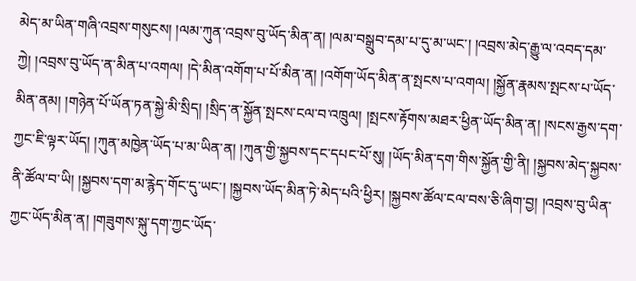མེད་མ་ཡིན་གཞི་འབྲས་གསུངས། །ལམ་ཀུན་འབྲས་བུ་ཡོད་མིན་ན། །ལམ་བསྒྲུབ་དམ་པ་དུ་མ་ཡང་། །འབྲས་མེད་རྒྱུ་ལ་འབད་དམ་ཀྱེ། །འབྲས་བུ་ཡོད་ན་མིན་པ་འགལ། །དེ་མིན་འགོག་པ་པོ་མིན་ན། །འགོག་ཡོད་མིན་ན་སྤངས་པ་འགལ། །སྐྱོན་རྣམས་སྤངས་པ་ཡོད་མིན་ནམ། །གཉེན་པོ་ཡོན་ཏན་སྐྱེ་མི་སྲིད། །སྲིད་ན་སྐྱོན་སྤངས་ངལ་བ་འཁྲུལ། །སྤངས་རྟོགས་མཐར་ཕྱིན་ཡོད་མིན་ན། །སངས་རྒྱས་དག་ཀྱང་ཇི་ལྟར་ཡོད། །ཀུན་མཁྱེན་ཡོད་པ་མ་ཡིན་ན། །ཀུན་གྱི་སྐྱབས་དང་དཔང་པོ་སུ། །ཡོད་མིན་དག་གིས་སྐྱོན་གྱི་ནི། །སྐྱབས་མེད་སྐྱབས་ནི་ཚོལ་བ་ཡི། །སྐྱབས་དག་མ་རྙེད་གོང་དུ་ཡང་། །སྐྱབས་ཡོད་མིན་ཏེ་མེད་པའི་ཕྱིར། །སྐྱབས་ཚོལ་ངལ་བས་ཅི་ཞིག་བྱ། །འབྲས་བུ་ཡིན་ཀྱང་ཡོད་མིན་ན། །གཟུགས་སྐུ་དག་ཀྱང་ཡོད་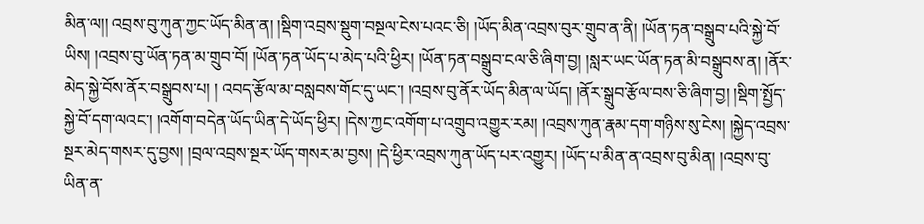མིན་ལ།། འབྲས་བུ་ཀུན་ཀྱང་ཡོད་མིན་ན། །སྡིག་འབྲས་སྡུག་བསྔལ་ངེས་པའང་ཅི། །ཡོད་མིན་འབྲས་བུར་གྲུབ་ན་ནི། །ཡོན་ཏན་བསྒྲུབ་པའི་སྐྱེ་བོ་ཡིས། །འབྲས་བུ་ཡོན་ཏན་མ་གྲུབ་བོ། །ཡོན་ཏན་ཡོད་པ་མེད་པའི་ཕྱིར། །ཡོན་ཏན་བསྒྲུབ་ངལ་ཅི་ཞིག་བྱ། །སླར་ཡང་ཡོན་ཏན་མི་བསྒྲུབས་ན། །ནོར་མེད་སྐྱེ་བོས་ནོར་བསྒྲུབས་པ། ། འབད་རྩོལ་མ་བསླབས་གོང་དུ་ཡང་། །འབྲས་བུ་ནོར་ཡོད་མིན་ལ་ཡོད། །ནོར་སྒྲུབ་རྩོལ་བས་ཅི་ཞིག་བྱ། །སྡིག་སྤྱོད་སྐྱེ་བོ་དག་ལའང་། །འགོག་བདེན་ཡོད་ཡིན་དེ་ཡོད་ཕྱིར། །དེས་ཀྱང་འགོག་པ་འགྲུབ་འགྱུར་རམ། །འབྲས་ཀུན་རྣམ་དག་གཉིས་སུ་ངེས། །སྐྱེད་འབྲས་སྔར་མེད་གསར་དུ་བྱས། །བྲལ་འབྲས་སྔར་ཡོད་གསར་མ་བྱས། །དེ་ཕྱིར་འབྲས་ཀུན་ཡོད་པར་འགྱུར། །ཡོད་པ་མིན་ན་འབྲས་བུ་མིན། །འབྲས་བུ་ཡིན་ན་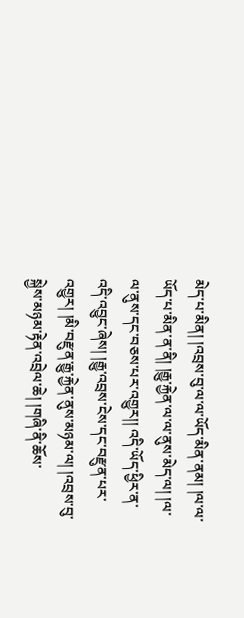མེད་པ་མིན། །འབྲས་བུ་ལ་ལ་ཡོད་མིན་ནམ། །ལ་ལ་ཡོད་པ་མིན་ན་ནི། །རྒྱུ་རྐྱེན་ལ་ལ་ནུས་མེད་ལ། །ལ་ལ་ནུས་དང་བཅས་པར་འགྱུར།། འདི་ཡོད་ཕྱིར་ན་འདི་འབྱུང་ཞེས། །རྒྱུ་འབྲས་ངེས་དང་བརྫུན་པར་འགྱུར། །མི་བརྫུན་རྒྱུ་རྐྱེན་ནུས་མཉམ་ལ། །འབྲས་བུ་སྐྱེས་མཉམ་རྟེན་འབྲེལ་ཆེ། །གཞི་ནི་ཆོས་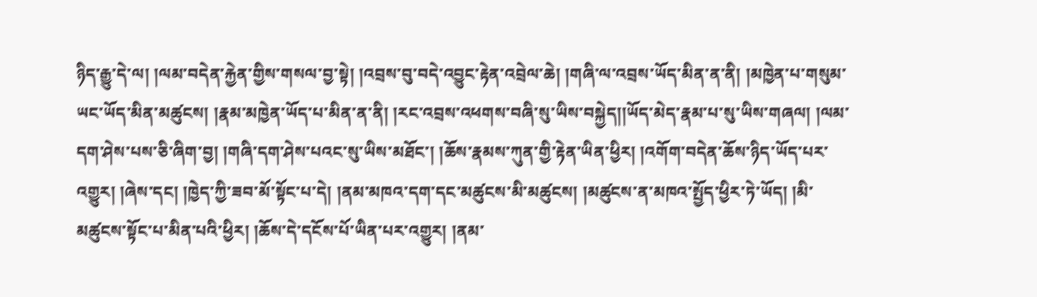ཉིད་རྒྱུ་དེ་ལ། །ལམ་བདེན་རྐྱེན་གྱིས་གསལ་བྱ་སྟེ། །འབྲས་བུ་བདེ་འབྱུང་རྟེན་འབྲེལ་ཆེ། །གཞི་ལ་འབྲས་ཡོད་མིན་ན་ནི། །མཁྱེན་པ་གསུམ་ཡང་ཡོད་མིན་མཚུངས། །རྣམ་མཁྱེན་ཡོད་པ་མིན་ན་ནི། །རང་འབྲས་འཕགས་བཞི་སུ་ཡིས་བསྐྱེད།།ཡོད་མེད་རྣམ་པ་སུ་ཡིས་གཞལ། །ལམ་དག་ཤེས་པས་ཅི་ཞིག་བྱ། །གཞི་དག་ཤེས་པའང་སུ་ཡིས་མཐོང་། །ཆོས་རྣམས་ཀུན་གྱི་རྟེན་ཡིན་ཕྱིར། །འགོག་བདེན་ཆོས་ཉིད་ཡོད་པར་འགྱུར། །ཞེས་དང། །ཁྱེད་ཀྱི་ཟབ་མོ་སྟོང་པ་དེ། །ནམ་མཁའ་དག་དང་མཚུངས་མི་མཚུངས། །མཚུངས་ན་མཁའ་སྤྱོད་ཕྱིར་ཏེ་ཡོད། །མི་མཚུངས་སྟོང་པ་མིན་པའི་ཕྱིར། །ཆོས་དེ་དངོས་པོ་ཡིན་པར་འགྱུར། །ནམ་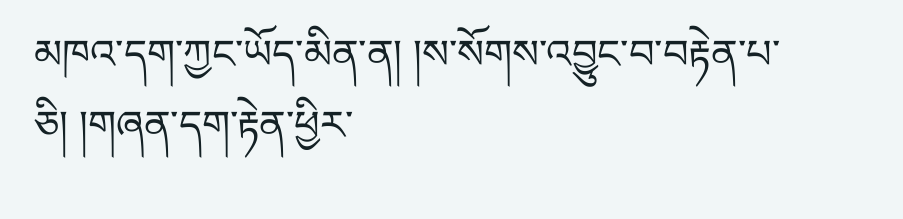མཁའ་དག་ཀྱང་ཡོད་མིན་ན། །ས་སོགས་འབྱུང་བ་བརྟེན་པ་ཅི། །གཞན་དག་རྟེན་ཕྱིར་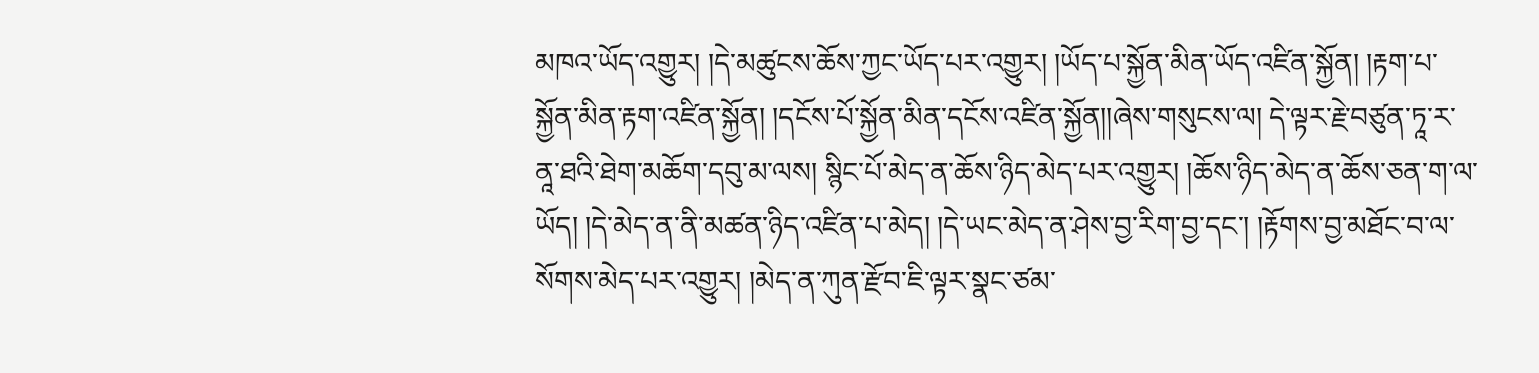མཁའ་ཡོད་འགྱུར། །དེ་མཚུངས་ཆོས་ཀྱང་ཡོད་པར་འགྱུར། །ཡོད་པ་སྐྱོན་མིན་ཡོད་འཛིན་སྐྱོན། །རྟག་པ་སྐྱོན་མིན་རྟག་འཛིན་སྐྱོན། །དངོས་པོ་སྐྱོན་མིན་དངོས་འཛིན་སྐྱོན།།ཞེས་གསུངས་ལ། དེ་ལྟར་རྗེ་བཙུན་ཏཱ་ར་ནཱ་ཐའི་ཐེག་མཆོག་དབུ་མ་ལས། སྙིང་པོ་མེད་ན་ཆོས་ཉིད་མེད་པར་འགྱུར། །ཆོས་ཉིད་མེད་ན་ཆོས་ཅན་ག་ལ་ཡོད། །དེ་མེད་ན་ནི་མཚན་ཉིད་འཛིན་པ་མེད། །དེ་ཡང་མེད་ན་ཤེས་བྱ་རིག་བྱ་དང་། །རྟོགས་བྱ་མཐོང་བ་ལ་སོགས་མེད་པར་འགྱུར། །མེད་ན་ཀུན་རྫོབ་ཇི་ལྟར་སྣང་ཙམ་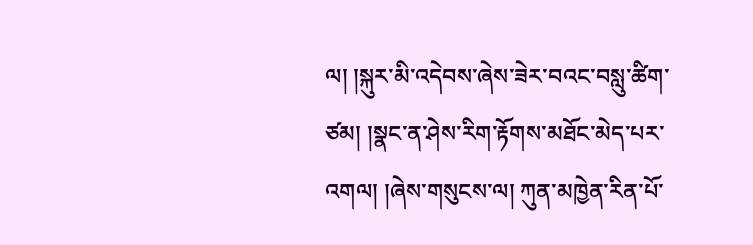ལ། །སྐུར་མི་འདེབས་ཞེས་ཟེར་བའང་བསླུ་ཚིག་ཙམ། །སྣང་ན་ཤེས་རིག་རྟོགས་མཐོང་མེད་པར་འགལ། །ཞེས་གསུངས་ལ། ཀུན་མཁྱེན་རིན་པོ་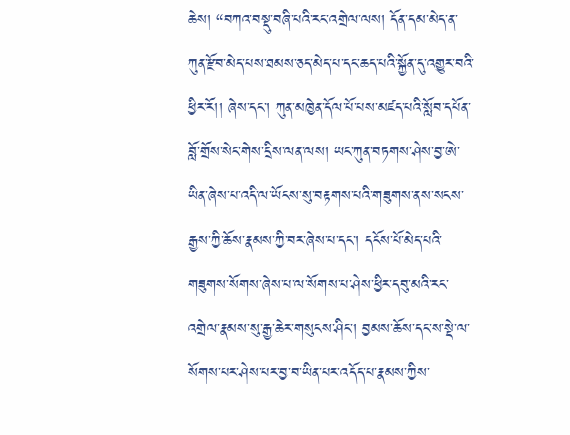ཆེས། “བཀའ་བསྡུ་བཞི་པའི་རང་འགྲེལ་ལས། དོན་དམ་མེད་ན་ཀུན་རྫོབ་མེད་པས་ཐམས་ཅད་མེད་པ་དང་ཆད་པའི་སྐྱོན་དུ་འགྱུར་བའི་ཕྱིར་རོ།། ཞེས་དང་། ཀུན་མཁྱེན་དོལ་པོ་པས་མཛད་པའི་སློབ་དཔོན་བློ་གྲོས་སེང་གེས་དྲིས་ལན་ལས། ཡང་ཀུན་བཏགས་ཤེས་བྱ་ཨེ་ཡིན་ཞེས་པ་འདི་ལ་ཡོངས་སུ་བརྟགས་པའི་གཟུགས་ནས་སངས་རྒྱས་ཀྱི་ཆོས་རྣམས་ཀྱི་བར་ཞེས་པ་དང་། དངོས་པོ་མེད་པའི་གཟུགས་སོགས་ཞེས་པ་ལ་སོགས་པ་ཤེས་ཕྱིར་དབུ་མའི་རང་འགྲེལ་རྣམས་སུ་རྒྱ་ཆེར་གསུངས་ཤིང་། བྱམས་ཆོས་དང་ས་སྡེ་ལ་སོགས་པར་ཤེས་པར་བྱ་བ་ཡིན་པར་འདོད་པ་རྣམས་ཀྱིས་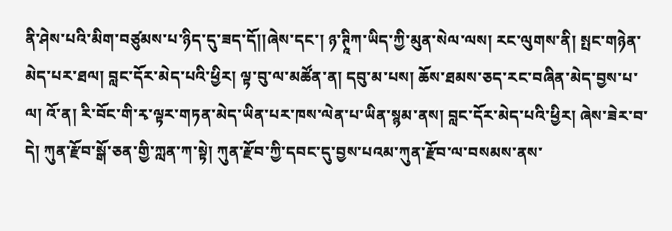ནི་ཤེས་པའི་མིག་བཙུམས་པ་ཉིད་དུ་ཟད་དོ།།ཞེས་དང་། ཉ་ཊཱིཀ་ཡིད་ཀྱི་མུན་སེལ་ལས། རང་ལུགས་ནི། སྤང་གཉེན་མེད་པར་ཐལ། བླང་དོར་མེད་པའི་ཕྱིར། ལྟ་བུ་ལ་མཚོན་ན། དབུ་མ་པས། ཆོས་ཐམས་ཅད་རང་བཞིན་མེད་བྱས་པ་ལ། འོ་ན། རི་བོང་གི་རྭ་ལྟར་གཏན་མེད་ཡིན་པར་ཁས་ལེན་པ་ཡིན་སྙམ་ནས། བླང་དོར་མེད་པའི་ཕྱིར། ཞེས་ཟེར་བ་དེ། ཀུན་རྫོབ་སྒོ་ཅན་གྱི་ཀླན་ཀ་སྟེ། ཀུན་རྫོབ་ཀྱི་དབང་དུ་བྱས་པའམ་ཀུན་རྫོབ་ལ་བསམས་ནས་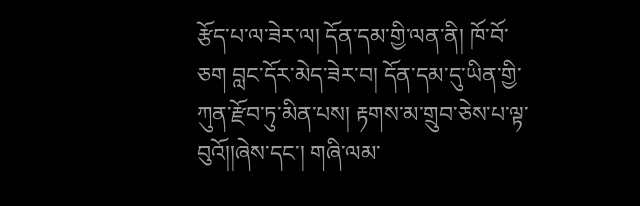རྩོད་པ་ལ་ཟེར་ལ། དོན་དམ་གྱི་ལན་ནི། ཁོ་བོ་ཅག བླང་དོར་མེད་ཟེར་བ། དོན་དམ་དུ་ཡིན་གྱི་ཀུན་རྫོབ་ཏུ་མིན་པས། རྟགས་མ་གྲུབ་ཅེས་པ་ལྟ་བུའོ།།ཞེས་དང་། གཞི་ལམ་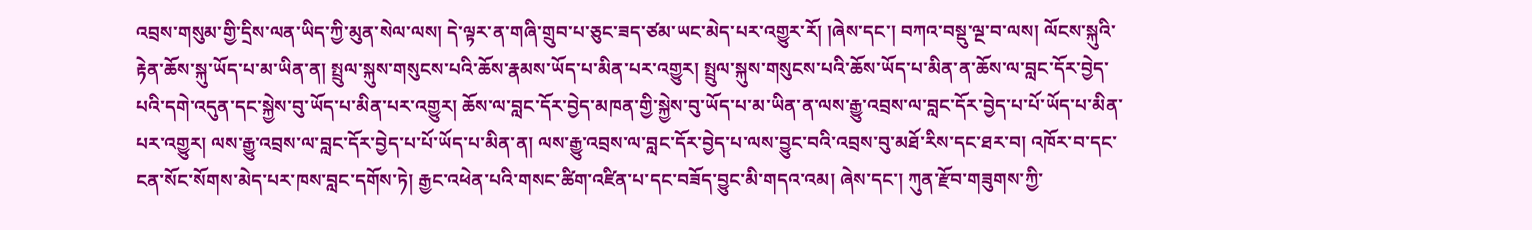འབྲས་གསུམ་གྱི་དྲིས་ལན་ཡིད་ཀྱི་མུན་སེལ་ལས། དེ་ལྟར་ན་གཞི་གྲུབ་པ་ཅུང་ཟད་ཙམ་ཡང་མེད་པར་འགྱུར་རོ། །ཞེས་དང་། བཀའ་བསྡུ་ལྔ་བ་ལས། ལོངས་སྐུའི་རྟེན་ཆོས་སྐུ་ཡོད་པ་མ་ཡིན་ན། སྤྲུལ་སྐུས་གསུངས་པའི་ཆོས་རྣམས་ཡོད་པ་མིན་པར་འགྱུར། སྤྲུལ་སྐུས་གསུངས་པའི་ཆོས་ཡོད་པ་མིན་ན་ཆོས་ལ་བླང་དོར་བྱེད་པའི་དགེ་འདུན་དང་སྐྱེས་བུ་ཡོད་པ་མིན་པར་འགྱུར། ཆོས་ལ་བླང་དོར་བྱེད་མཁན་གྱི་སྐྱེས་བུ་ཡོད་པ་མ་ཡིན་ན་ལས་རྒྱུ་འབྲས་ལ་བླང་དོར་བྱེད་པ་པོ་ཡོད་པ་མིན་པར་འགྱུར། ལས་རྒྱུ་འབྲས་ལ་བླང་དོར་བྱེད་པ་པོ་ཡོད་པ་མིན་ན། ལས་རྒྱུ་འབྲས་ལ་བླང་དོར་བྱེད་པ་ལས་བྱུང་བའི་འབྲས་བུ་མཐོ་རིས་དང་ཐར་བ། འཁོར་བ་དང་ངན་སོང་སོགས་མེད་པར་ཁས་བླང་དགོས་ཏེ། རྒྱང་འཕེན་པའི་གསང་ཚིག་འཛིན་པ་དང་བཟོད་བྱུང་མི་གདའ་འམ། ཞེས་དང་། ཀུན་རྫོབ་གཟུགས་ཀྱི་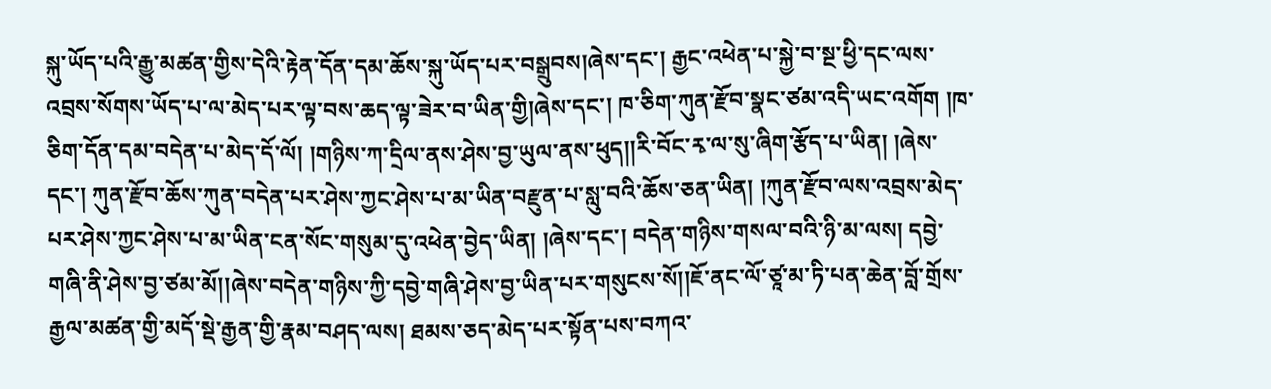སྐུ་ཡོད་པའི་རྒྱུ་མཚན་གྱིས་དེའི་རྟེན་དོན་དམ་ཆོས་སྐུ་ཡོད་པར་བསྒྲུབས།ཞེས་དང་། རྒྱང་འཕེན་པ་སྐྱེ་བ་སྔ་ཕྱི་དང་ལས་འབྲས་སོགས་ཡོད་པ་ལ་མེད་པར་ལྟ་བས་ཆད་ལྟ་ཟེར་བ་ཡིན་གྱི།ཞེས་དང་། ཁ་ཅིག་ཀུན་རྫོབ་སྣང་ཙམ་འདི་ཡང་འགོག །ཁ་ཅིག་དོན་དམ་བདེན་པ་མེད་དོ་ལོ། །གཉིས་ཀ་དྲིལ་ནས་ཤེས་བྱ་ཡུལ་ནས་ཕུད།།རི་བོང་རྭ་ལ་སུ་ཞིག་རྩོད་པ་ཡིན། །ཞེས་དང་། ཀུན་རྫོབ་ཆོས་ཀུན་བདེན་པར་ཤེས་ཀྱང་ཤེས་པ་མ་ཡིན་བརྫུན་པ་སླུ་བའི་ཆོས་ཅན་ཡིན། །ཀུན་རྫོབ་ལས་འབྲས་མེད་པར་ཤེས་ཀྱང་ཤེས་པ་མ་ཡིན་ངན་སོང་གསུམ་དུ་འཕེན་བྱེད་ཡིན། །ཞེས་དང་། བདེན་གཉིས་གསལ་བའི་ཉི་མ་ལས། དབྱེ་གཞི་ནི་ཤེས་བྱ་ཙམ་མོ།།ཞེས་བདེན་གཉིས་ཀྱི་དབྱེ་གཞི་ཤེས་བྱ་ཡིན་པར་གསུངས་སོ།།ཇོ་ནང་ལོ་ཙཱ་མ་ཏི་པན་ཆེན་བློ་གྲོས་རྒྱལ་མཚན་གྱི་མདོ་སྡེ་རྒྱན་གྱི་རྣམ་བཤད་ལས། ཐམས་ཅད་མེད་པར་སྟོན་པས་བཀའ་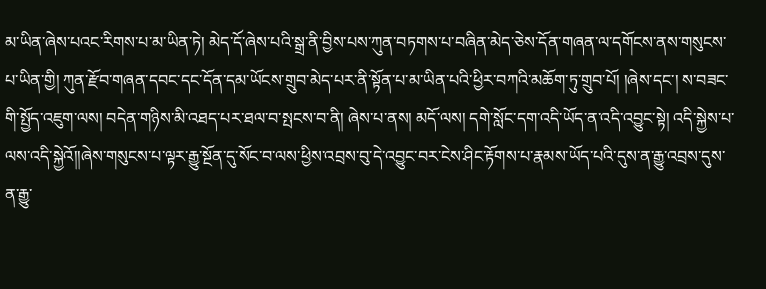མ་ཡིན་ཞེས་པའང་རིགས་པ་མ་ཡིན་ཏེ། མེད་དོ་ཞེས་པའི་སྒྲ་ནི་བྱིས་པས་ཀུན་བཏགས་པ་བཞིན་མེད་ཅེས་དོན་གཞན་ལ་དགོངས་ནས་གསུངས་པ་ཡིན་གྱི། ཀུན་རྫོབ་གཞན་དབང་དང་དོན་དམ་ཡོངས་གྲུབ་མེད་པར་ནི་སྟོན་པ་མ་ཡིན་པའི་ཕྱིར་བཀའི་མཆོག་ཏུ་གྲུབ་པོ། །ཞེས་དང་། ས་བཟང་གི་སྤྱོད་འཇུག་ལས། བདེན་གཉིས་མི་འཐད་པར་ཐལ་བ་སྤངས་བ་ནི། ཞེས་པ་ནས། མདོ་ལས། དགེ་སློང་དག་འདི་ཡོད་ན་འདི་འབྱུང་སྟེ། འདི་སྐྱེས་པ་ལས་འདི་སྐྱེའོ།།ཞེས་གསུངས་པ་ལྟར་རྒྱུ་སྔོན་དུ་སོང་བ་ལས་ཕྱིས་འབྲས་བུ་དེ་འབྱུང་བར་ངེས་ཤིང་རྟོགས་པ་རྣམས་ཡོད་པའི་དུས་ན་རྒྱུ་འབྲས་དུས་ན་རྒྱུ་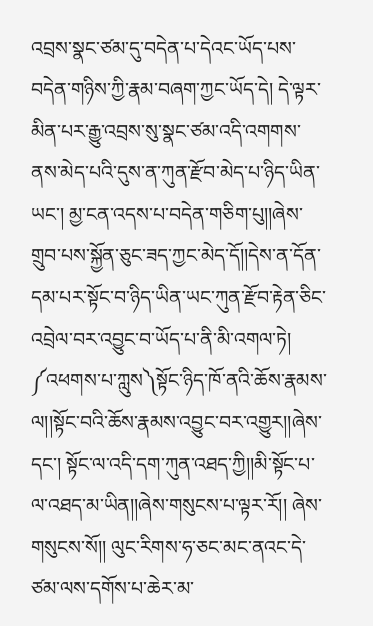འབྲས་སྣང་ཙམ་དུ་བདེན་པ་དེའང་ཡོད་པས་བདེན་གཉིས་ཀྱི་རྣམ་བཞག་ཀྱང་ཡོད་དེ། དེ་ལྟར་མིན་པར་རྒྱུ་འབྲས་སུ་སྣང་ཙམ་འདི་འགགས་ནས་མེད་པའི་དུས་ན་ཀུན་རྫོབ་མེད་པ་ཉིད་ཡིན་ཡང་། མྱ་ངན་འདས་པ་བདེན་གཅིག་པུ།།ཞེས་གྲུབ་པས་སྐྱོན་ཅུང་ཟད་ཀྱང་མེད་དོ།།དེས་ན་དོན་དམ་པར་སྟོང་བ་ཉིད་ཡིན་ཡང་ཀུན་རྫོབ་རྟེན་ཅིང་འབྲེལ་བར་འབྱུང་བ་ཡོད་པ་ནི་མི་འགལ་ཏེ། ༼འཕགས་པ་ཀླུས༽སྟོང་ཉིད་ཁོ་ནའི་ཆོས་རྣམས་ལ།།སྟོང་བའི་ཆོས་རྣམས་འབྱུང་བར་འགྱུར།།ཞེས་དང་། སྟོང་ལ་འདི་དག་ཀུན་འཐད་ཀྱི།།མི་སྟོང་པ་ལ་འཐད་མ་ཡིན།།ཞེས་གསུངས་པ་ལྟར་རོ།། ཞེས་གསུངས་སོ།། ལུང་རིགས་ཧ་ཅང་མང་ནའང་དེ་ཙམ་ལས་དགོས་པ་ཆེར་མ་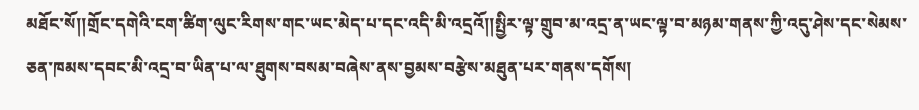མཐོང་སོ།།གྲོང་དགེའི་ངག་ཚིག་ལུང་རིགས་གང་ཡང་མེད་པ་དང་འདི་མི་འདྲའོ།།སྤྱིར་ལྟ་གྲུབ་མ་འདྲ་ན་ཡང་ལྟ་བ་མཉམ་གནས་ཀྱི་འདུ་ཤེས་དང་སེམས་ཅན་ཁམས་དབང་མི་འདྲ་བ་ཡིན་པ་ལ་ཐུགས་བསམ་བཞེས་ནས་བྱམས་བརྩེས་མཐུན་པར་གནས་དགོས།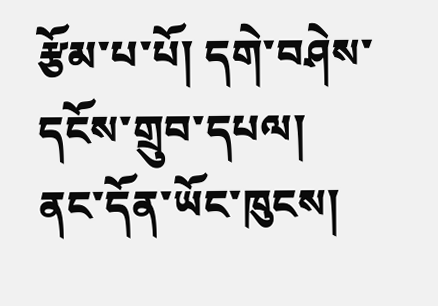རྩོམ་པ་པོ། དགེ་བཤེས་དངོས་གྲུབ་དཔལ།
ནང་དོན་ཡོང་ཁུངས།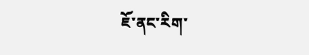ཇོ་ནང་རིག་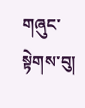གཞུང་སྟེགས་བུ།